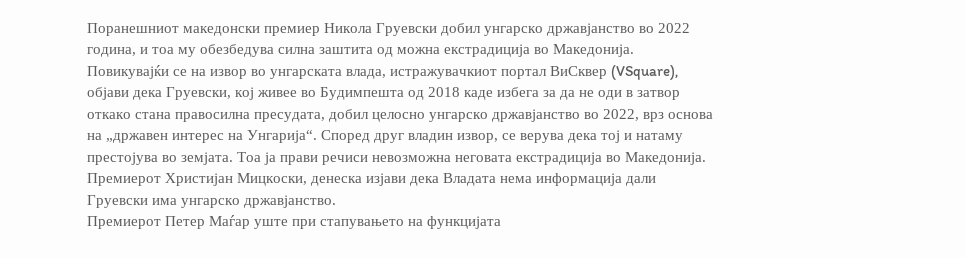Поранешниот македонски премиер Никола Груевски добил унгарско државјанство во 2022 година, и тоа му обезбедува силна заштита од можна екстрадиција во Македонија. Повикувајќи се на извор во унгарската влада, истражувачкиот портал ВиСквер (VSquare), објави дека Груевски, кој живее во Будимпешта од 2018 каде избега за да не оди в затвор откако стана правосилна пресудата, добил целосно унгарско државјанство во 2022, врз основа на „државен интерес на Унгарија“. Според друг владин извор, се верува дека тој и натаму престојува во земјата. Тоа ја прави речиси невозможна неговата екстрадиција во Македонија.
Премиерот Христијан Мицкоски, денеска изјави дека Владата нема информација дали Груевски има унгарско државјанство.
Премиерот Петер Маѓар уште при стапувањето на функцијата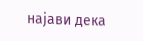најави дека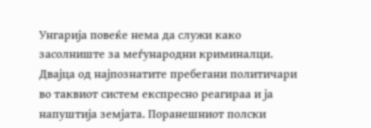Унгарија повеќе нема да служи како засолниште за меѓународни криминалци. Двајца од најпознатите пребегани политичари во таквиот систем експресно реагираа и ја напуштија земјата. Поранешниот полски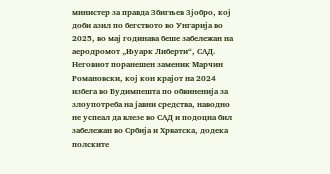министер за правда Збигњев Зјобро, кој доби азил по бегството во Унгарија во 2025, во мај годинава беше забележан на аеродромот „Њуарк Либерти“, САД. Неговиот поранешен заменик Марчин Романовски, кој кон крајот на 2024 избега во Будимпешта по обвиненија за злоупотреба на јавни средства, наводно не успеал да влезе во САД и подоцна бил забележан во Србија и Хрватска, додека полските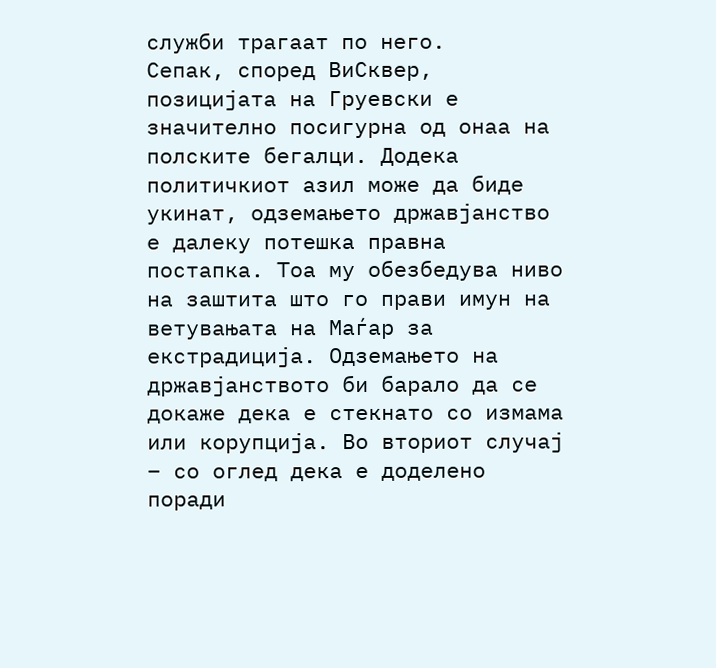служби трагаат по него.
Сепак, според ВиСквер, позицијата на Груевски е значително посигурна од онаа на полските бегалци. Додека политичкиот азил може да биде укинат, одземањето државјанство е далеку потешка правна постапка. Тоа му обезбедува ниво на заштита што го прави имун на ветувањата на Маѓар за екстрадиција. Одземањето на државјанството би барало да се докаже дека е стекнато со измама или корупција. Во вториот случај – со оглед дека е доделено поради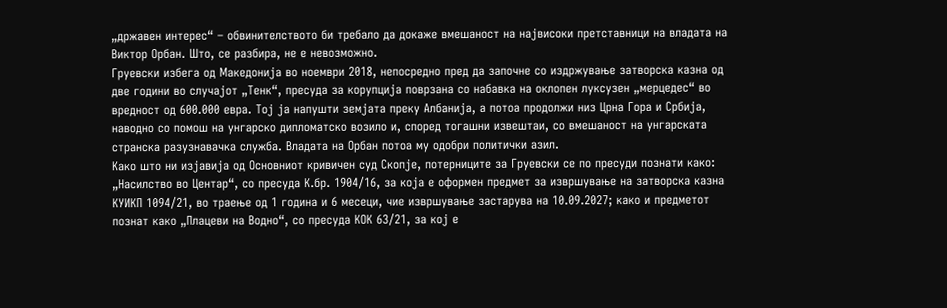„државен интерес“ – обвинителството би требало да докаже вмешаност на највисоки претставници на владата на Виктор Орбан. Што, се разбира, не е невозможно.
Груевски избега од Македонија во ноември 2018, непосредно пред да започне со издржување затворска казна од две години во случајот „Тенк“, пресуда за корупција поврзана со набавка на оклопен луксузен „мерцедес“ во вредност од 600.000 евра. Тој ја напушти земјата преку Албанија, а потоа продолжи низ Црна Гора и Србија, наводно со помош на унгарско дипломатско возило и, според тогашни извештаи, со вмешаност на унгарската странска разузнавачка служба. Владата на Орбан потоа му одобри политички азил.
Како што ни изјавија од Основниот кривичен суд Скопје, потерниците за Груевски се по пресуди познати како: „Насилство во Центар“, со пресуда К.бр. 1904/16, за која е оформен предмет за извршување на затворска казна КУИКП 1094/21, во траење од 1 година и 6 месеци, чие извршување застарува на 10.09.2027; како и предметот познат како „Плацеви на Водно“, со пресуда КОК 63/21, за кој е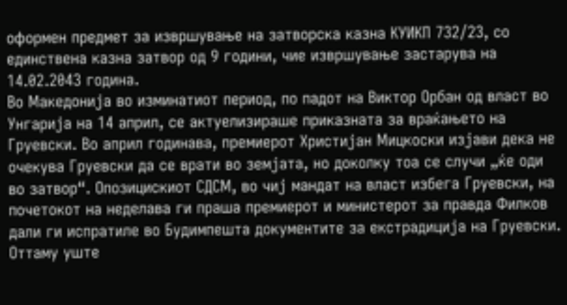оформен предмет за извршување на затворска казна КУИКП 732/23, со единствена казна затвор од 9 години, чие извршување застарува на 14.02.2043 година.
Во Македонија во изминатиот период, по падот на Виктор Орбан од власт во Унгарија на 14 април, се актуелизираше приказната за враќањето на Груевски. Во април годинава, премиерот Христијан Мицкоски изјави дека не очекува Груевски да се врати во земјата, но доколку тоа се случи „ќе оди во затвор“. Опозицискиот СДСМ, во чиј мандат на власт избега Груевски, на почетокот на неделава ги праша премиерот и министерот за правда Филков дали ги испратиле во Будимпешта документите за екстрадиција на Груевски. Оттаму уште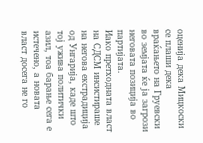оценија дека Мицкоски се плаши дека враќањето на Груевски во земјата ќе ја загрози неговата позиција во партијата.
Иако претходната власт на СДСМ инсистираше на негова екстрадиција од Унгарија, каде што тој ужива политички азил, тоа барање сега е истечено, а новата власт досега не го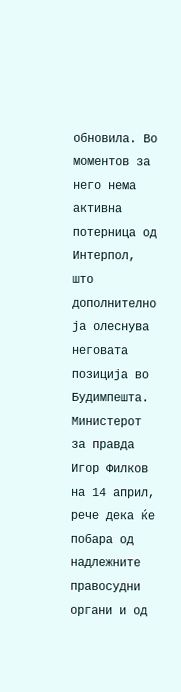обновила. Во моментов за него нема активна потерница од Интерпол, што дополнително ја олеснува неговата позиција во Будимпешта. Министерот за правда Игор Филков на 14 април, рече дека ќе побара од надлежните правосудни органи и од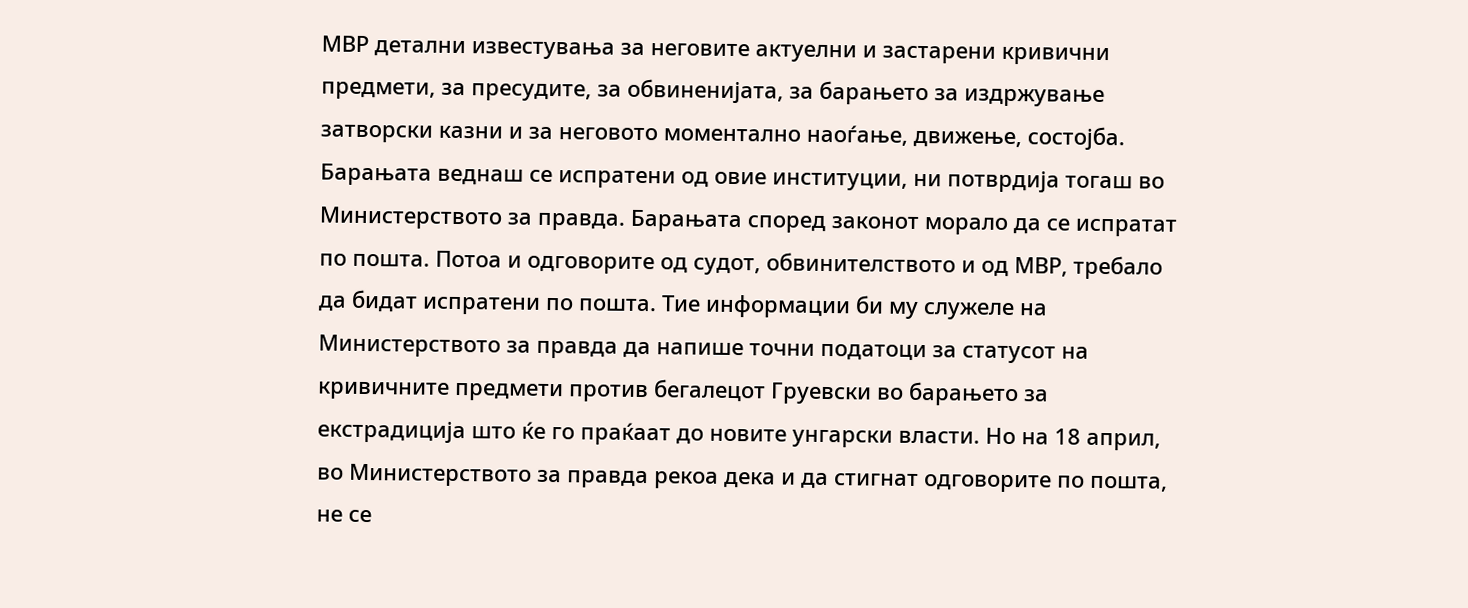МВР детални известувања за неговите актуелни и застарени кривични предмети, за пресудите, за обвиненијата, за барањето за издржување затворски казни и за неговото моментално наоѓање, движење, состојба. Барањата веднаш се испратени од овие институции, ни потврдија тогаш во Министерството за правда. Барањата според законот морало да се испратат по пошта. Потоа и одговорите од судот, обвинителството и од МВР, требало да бидат испратени по пошта. Тие информации би му служеле на Министерството за правда да напише точни податоци за статусот на кривичните предмети против бегалецот Груевски во барањето за екстрадиција што ќе го праќаат до новите унгарски власти. Но на 18 април, во Министерството за правда рекоа дека и да стигнат одговорите по пошта, не се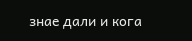знае дали и кога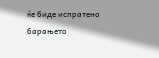ќе биде испратено барањето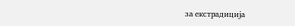за екстрадиција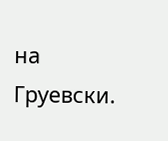на Груевски.